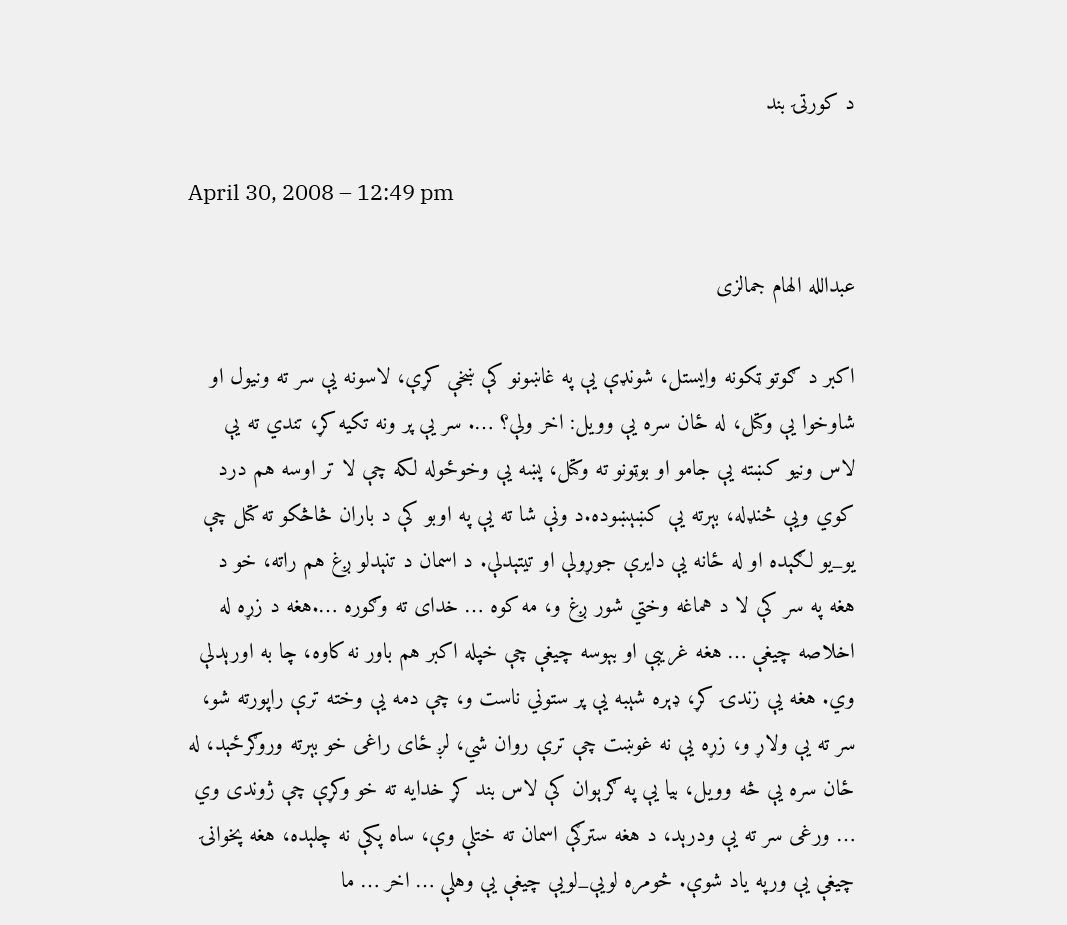د کورتۍ بند

April 30, 2008 – 12:49 pm

عبدالله الهام جمالزی

اکبر د ګوتو ټکونه وايستل، شونډې يې په غاښونو کې ښخې کړې، لاسونه يې سر ته ونيول او شاوخوا يې وکتل، له ځان سره يې وويل: اخر ولې؟ …. سر يې پر ونه تکيه کړ، تندي ته يې لاس ونيو کښته يې جامو او بوټونو ته وکتل، پښه يې وخوځوله لکه چې لا تر اوسه هم درد کوي ويې څنډله، بېرته يې کښېښوده.د ونې شا ته يې په اوبو کې د باران څاڅکو ته کتل چې يو_يو لګېده او له ځانه يې دايرې جوړولې او تيتېدلې. د اسمان د تنېدلو ږغ هم راته، خو د هغه په سر کې لا د هماغه وختي شور ږغ و، مه کوه … خدای ته وګوره ….هغه د زړه له اخلاصه چيغې … هغه غريبې او بېوسه چيغې چې خپله اکبر هم باور نه کاوه، چا به اورېدلې وي. هغه يې زندۍ کړ، ډېره شېبه يې پر ستوني ناست و، چې دمه يې وخته ترې راپورته شو، سر ته يې ولاړ و، زړه يې نه غوښت چې ترې روان شي، لږ ځای راغی خو بېرته وروګرځېد، له ځان سره يې څه وويل، بيا يې په ګرېوان کې لاس بند کړ خدايه ته خو وکړې چې ژوندی وي … ورغی سر ته يې ودرېد، د هغه سترګې اسمان ته ختلې وې، ساه پکې نه چلېده، هغه پخوانۍ چيغې يې ورپه ياد شوې. څومره لويې_لويې چيغې يې وهلې … اخر … ما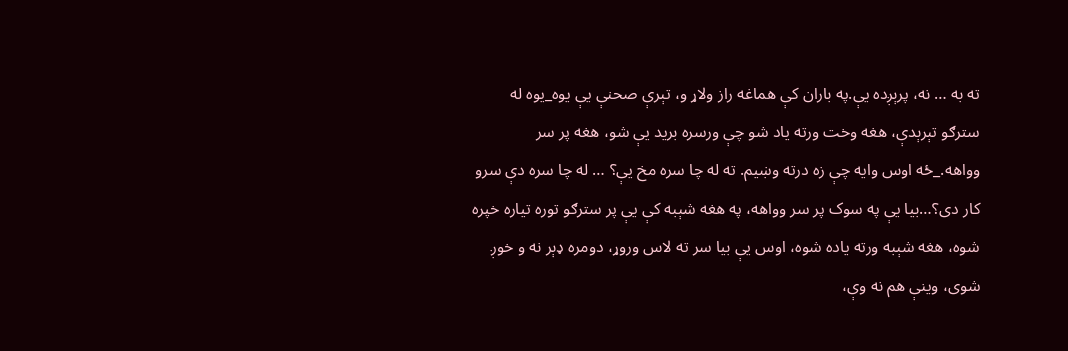ته به … نه، پرېږده يې.په باران کې هماغه راز ولاړ و، تېرې صحنې يې يوه_يوه له سترګو تېرېدې، هغه وخت ورته ياد شو چې ورسره بريد يې شو، هغه پر سر وواهه._ځه اوس وايه چې زه درته وښيم. ته له چا سره مخ يې؟ … له چا سره دې سرو کار دی؟…بيا يې په سوک پر سر وواهه، په هغه شېبه کې يې پر سترګو توره تياره خپره شوه، هغه شېبه ورته ياده شوه، اوس يې بيا سر ته لاس وروړ، دومره ډېر نه و خوږ شوی، وينې هم نه وې،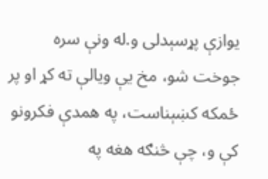يوازې پړسېدلی و.له ونې سره جوخت شو، مخ يې ويالې ته کړ او پر ځمکه کښېناست، په همدې فکرونو کې و، چې څنګه هغه په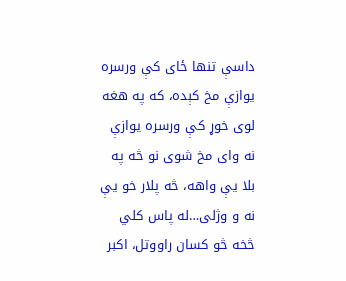داسې تنها ځای کې ورسره يوازې مخ کېده، که په هغه لوی خوړ کې ورسره يوازې نه وای مخ شوی نو څه په بلا يې واهه، څه پلار خو يې نه و وژلی…له پاس کلي څخه څو کسان راووتل، اکبر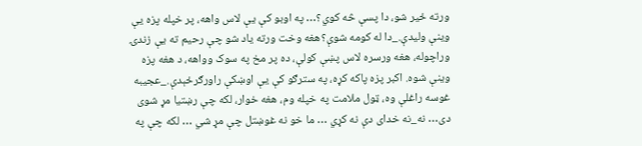ورته ځير شو، دا پسې څه کوي؟… په اوبو کې يې لاس واهه، پر خپله پزه يې وينې وليدې._دا له کومه شوې؟هغه وخت ورته ياد شو چې رحيم ته يې زندۍ وراچوله، هغه ورسره لاس پښې کولې، ده پر مخ په سوک وواهه، د هغه پزه وينې شوه. اکبر پزه پاکه کړه، په سترګو کې يې اوښکې راورګرځېدې._عجيبه غوسه راغلې وه، ټول ملامت په خپله وم، هغه خوار، لکه چې رښتيا مړ شوی دی… نه_نه خدای دې نه کړي … ما خو نه غوښتل چې مړ شي … لکه چې په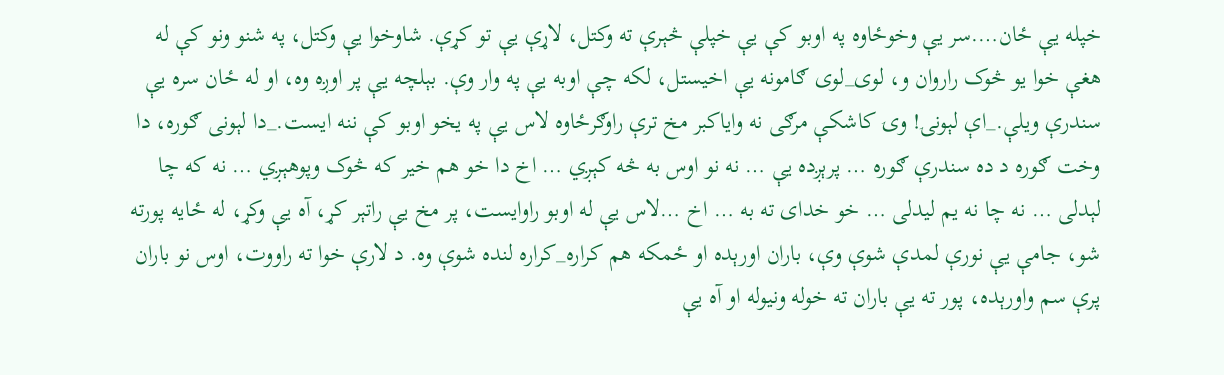خپله يې ځان….سر يې وخوځاوه په اوبو کې يې خپلې څېرې ته وکتل، لاړې يې تو کړې. شاوخوا يې وکتل، په شنو ونو کې له هغې خوا يو څوک راروان و، لوی_لوی ګامونه يې اخيستل، لکه چې اوبه يې په وار وې. بېلچه يې پر اوږه وه، او له ځان سره يې سندرې ويلې._اې لېونۍ! وۍ کاشکې مرګی نه وایاکبر مخ ترې راوګرځاوه لاس يې په يخو اوبو کې ننه ايست._دا لېونی ګوره، دا وخت ګوره د ده سندرې ګوره … پرېږده يې … نه نو اوس به څه کېږي … اخ دا خو هم خير که څوک وپوهېږي … نه که چا لېدلی … نه چا نه يم ليدلی … خو خدای ته به … اخ …لاس يې له اوبو راوايست، پر مخ يې راتېر کړ، آه يې وکړ، له ځايه پورته شو، جامې يې نورې لمدې شوې وې، باران اورېده او ځمکه هم کراره_کراره لنده شوې وه. د لارې خوا ته راووت، اوس نو باران پرې سم واورېده، پور ته يې باران ته خوله ونيوله او آه يې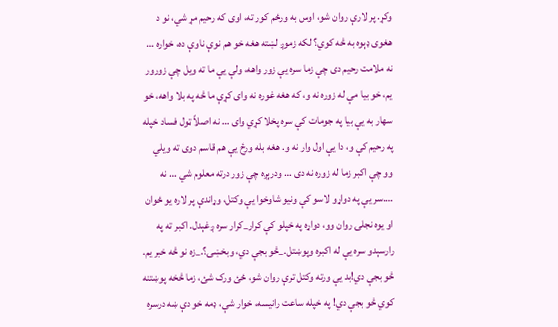وکړ. پر لارې روان شو، اوس به ورځم کور ته، اوی که رحيم مړ شي، نو د هغوی ډېوه به څه کوي؟ لکه زموږ لښته هغه خو هم نوې ناوې ده، خواره … نه ملامت رحيم دی چې زما سره يې زور واهه، ولې يې ما ته ويل چې زورور يم، خو بيا مې له زوره نه و، که هغه غوره نه وای کړې ما څه په بلا واهه، خو سهار به يې بيا په جومات کې سره پخلا کړي وای … نه اصلاً ټول فساد خپله په رحيم کې و، دا يې اول وار نه و. هغه بله ورځ يې هم قاسم دوی ته ويلي وو چې اکبر زما له زوره نه دی … ودرېږه چې زور درته معلوم شي … نه ….سر يې په دواړو لاسو کې ونيو شاوخوا يې وکتل، وړاندې پر لاره يو ځوان او يوه نجلۍ روان وو، دواړه په خپلو کې کرار_کرار سره ږغېدل. اکبر ته په رارسېدو سره يې له اکبره وپوښتل._څو بجې دي، وبخښۍ؟._زه نو څه خبر يم. څو بجې دي!بد يې ورته وکتل ترې روان شو، ځئ ورک شئ، زما څخه پوښتنه کوي څو بجې دي! په خپله ساعت رانيسه، خوار شې، ډمه خو دې ښه درسره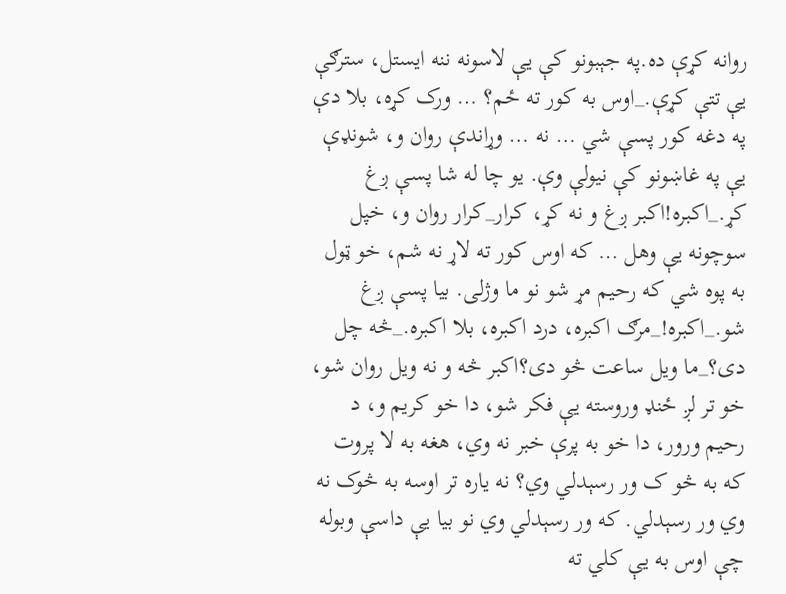روانه کړې ده.په جېبونو کې يې لاسونه ننه ايستل، سترګې يې تتې کړې._اوس به کور ته ځم؟ … ورک کړه، بلا دې په دغه کور پسې شي … نه … وړاندې روان و، شونډې يې په غاښونو کې نيولې وې. يو چا له شا پسې ږغ کړ._اکبره!اکبر ږغ و نه کړ، کرار_کرار روان و، خپل سوچونه يې وهل … که اوس کور ته لاړ نه شم، خو ټول به پوه شي که رحيم مړ شو نو ما وژلی. بيا پسې ږغ شو._اکبره!_مرګ اکبره، درد اکبره، بلا اکبره._څه چل دی؟_ما ويل ساعت څو دی؟اکبر څه و نه ويل روان شو، خو تر لږ ځنډ وروسته يې فکر شو، دا خو کريم و، د رحيم ورور، دا خو به پرې خبر نه وي، هغه به لا پروت که به څو ک ور رسېدلي وي؟ نه ياره تر اوسه به څوک نه وي ور رسېدلي. که ور رسېدلي وي نو بيا يې داسې وبوله چې اوس به يې کلي ته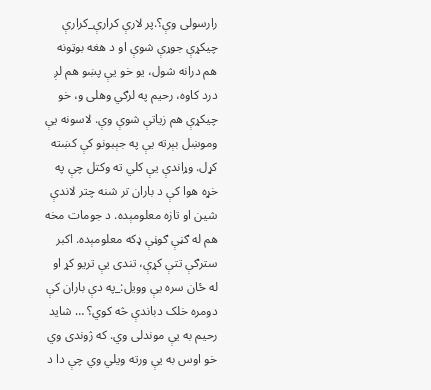رارسولی وې؟.پر لارې کرارې_کرارې چيکړې جوړې شوې او د هغه بوټونه هم درانه شول، يو خو يې پښو هم لږ درد کاوه، رحيم په لرګي وهلی و، خو چيکړې هم زياتې شوې وې. لاسونه يې وموښل بېرته يې په جېبونو کې کښته کړل. وړاندې يې کلي ته وکتل چې په خړه هوا کې د باران تر شنه چتر لاندې شين او تازه معلومېده. د جومات مخه هم له ګڼې ګوڼې ډکه معلومېده. اکبر سترګې تتې کړې، تندی يې تريو کړ او له ځان سره يې وويل:_په دې باران کې دومره خلک دباندې څه کوي؟ … شايد رحيم به يې موندلی وي. که ژوندی وي خو اوس به يې ورته ويلي وي چې دا د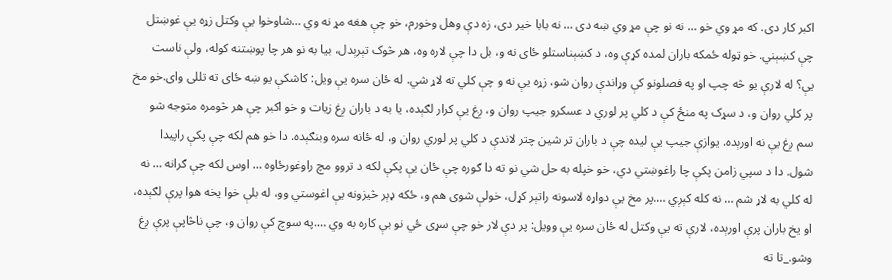اکبر کار دی. که مړ وي خو … نه نو چې مړ وي ښه دی … نه بابا خير دی، زه دې وهل وخورم، خو چې هغه مړ نه وي …شاوخوا يې وکتل زړه يې غوښتل چې کښېني. خو ټوله ځمکه باران لمده کړې وه، د کښېناستلو ځای نه و، بل دا چې لاره وه، هر څوک تېرېدل، بيا به نو هر چا پوښتنه کوله، ولې ناست يې؟ له لارې يو څه چپ او په فصلونو کې وړاندې روان شو، زړه يې نه و چې کلي ته لاړ شي. له ځان سره يې ويل: کاشکې يو ښه ځای ته تللی وای.خو مخ پر کلي روان و، د سړک په منځ کې د کلي پر لوري د عسکرو جيپ روان و، ږغ يې کرار لګېده، يا به د باران ږغ زيات و خو اکبر چې هر څومره متوجه شو سم ږغ يې نه اورېده. يوازې جيپ يې ليده چې د باران تر شين چتر لاندې د کلي پر لوري روان و، له ځانه سره وبنګېده. دا خو هم لکه چې پکې راپيدا شول. دا د سپي زامن پکې چا راغوښتي دي، خو خپله به حل شي نو ته دا ګوره چې ځان يې پکې لکه د تروو مچ راوغورځاوه … اوس لکه چې ګرانه … نه له کلي به لاړ شم … نه کله کېږي ….پر مخ يې دواړه لاسونه راتېر کړل، خولې شوی هم و، ځکه ډېر څيزونه يې اغوستي وو، له بلې خوا يخه هوا پرې لګېده، او يخ باران پرې اورېده، لارې ته يې وکتل له ځان سره يې وويل: پر دې لار خو چې سړی ځي نو بې کاره به وي ….په سوچ کې روان و، چې ناڅاپې پرې ږغ وشو._تا ته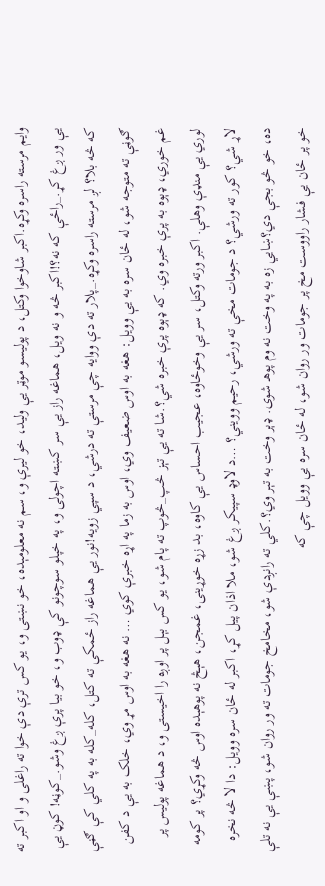وايم مرسته راسره وکړه.اکبر شاوخوا وکتل، د پوليسو موټر يې وليد، خو ليرې و، سم نه معلومېده، خو نښتی و، يو کس ترې دې خوا ته راغلی و او اکبر ته يې ور ږغ کړ._راځې که نه؟!اکبر څه و نه ويل، هماغه راز يې سر کښته اچولی و، په خپلو سوچونو کې ډوب و، خو بيا پرې ږغ وشو._کوڼه! کوڼ يې که څه بلا؟ لږ مرسته راسره وکړه._پلار ته دې ووايه چې مرستې ته درشي، د سپي زويه!نور يې هماغه راز ځمکې ته کتل، کله_کله به په کلي کې ګڼې ګوڼې ته متوجه شو، له ځان سره به يې وويل: هغه به اوس ضعيف وي، اوس به زما په اړه خبرې کوي … نه هغه به اوس مړ وي، خلک به يې د کفن غم خوري، ډېوه به پرې خبره وي. که ډېوه پرې خبره شي؟.شا ته يې تېز څپ_څوپ ته پام شو، يو کس بېل پر اوږه را اخيستی و، د هماغه پوليس پر لوري يې منډې وهلې. اکبر ورته وکتل، سر يې وخوځاوه، عجيب احساس يې کاوه، بد زړه خوړينی، غمجن، هېڅ نه پوهېده اوس څه وکړي؟ پر کومه لاړ شي؟ کور ته ورشي؟ د جومات مخې ته ورشي، رحيم وويني؟ …د لاوډ سپيکر ږغ شو، ملا اذان پيل کړ، اکبر له ځان سره وويل: دا لا څه نخره ده، خو څو بجې دي؟ښايي زه به په وخت نه وم پوهـ شوی. ډېر وخت به تېر وي؟.کلي ته رانږدې شو، مخامخ جومات ته ور روان شو، پښې يې نه تلې خو پر ځان يې فشار راووست مخ پر جومات ور روان شو، له ځان سره يې وويل چې که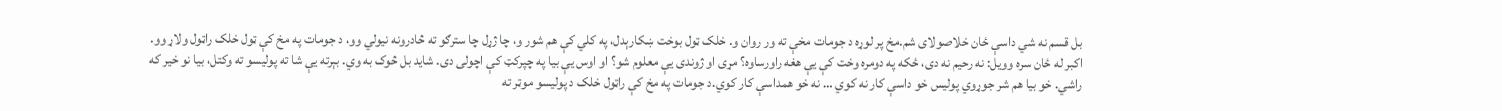بل قسم نه شي داسې ځان خلاصولای شم.مخ پر لوړه د جومات مخې ته ور روان و. خلک ټول بوخت ښکارېدل، په کلي کې هم شور و، چا ژړل چا سترګو ته څادرونه نيولي وو، د جومات په مخ کې ټول خلک راټول ولاړ وو. اکبر له ځان سره وويل: نه رحيم نه دی، ځکه په دومره وخت کې يې هغه راورساوه؟ مړی او ژوندی يې معلوم شو؟ او اوس يې بيا په چپرکټ کې اچولی دی. شايد بل څوک به وي. بېرته يې شا ته پوليسو ته وکتل، بيا نو خير که راشي. خو بيا هم شر جوړوي پوليس خو داسې کار نه کوي … نه خو همداسې کار کوي.د جومات په مخ کې راټول خلک د پوليسو موټر ته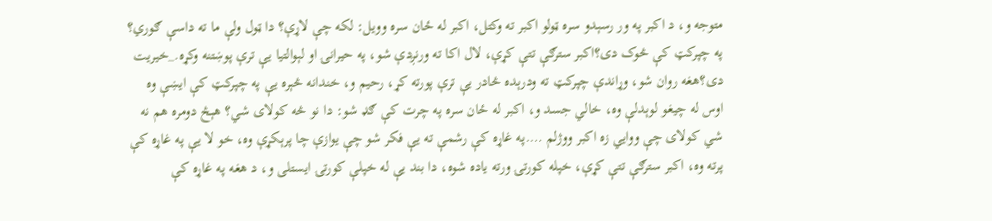متوجه و، د اکبر په ور رسېدو سره ټولو اکبر ته وکتل، اکبر له ځان سره وويل: لکه چې لاړې؟ دا ټول ولې ما ته داسې ګوري؟ په چپرکټ کې څوک دی؟اکبر سترګې تتې کړې، لال اکا ته ورنږدې شو، په حيرانۍ او لېوالتيا يې ترې پوښتنه وکړه._خيريت دی؟هغه روان شو، وړاندې چپرکټ ته ودرېده څادر يې ترې پورته کړ، رحيم و، خندانه څېره يې په چپرکټ کې ايښې وه اوس له چيغو لوېدلې وه، خالي جسد و، اکبر له ځان سره په چرت کې ګډ شو: دا نو څه کولای شي؟ هېڅ دومره هم نه شي کولای چې ووايي زه اکبر ووژلم ….په غاړه کې رشمې ته يې فکر شو چې يوازې چا پرېکړې وه، خو لا يې په غاړه کې پرته وه، اکبر سترګې تتې کړې، خپله کورتۍ ورته ياده شوه، دا بند يې له خپلې کورتۍ ايستلی و، د هغه په غاړه کې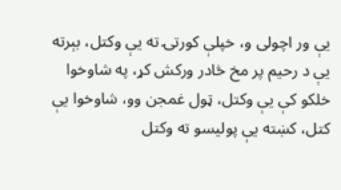يې ور اچولی و، خپلې کورتۍ ته يې وکتل، بېرته يې د رحيم پر مخ څادر ورکش کړ، په شاوخوا خلکو کې يې وکتل، ټول غمجن وو، شاوخوا يې کتل، کښته يې پوليسو ته وکتل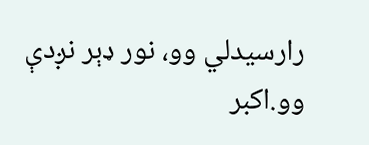رارسيدلي وو، نور ډېر نږدې وو.اکبر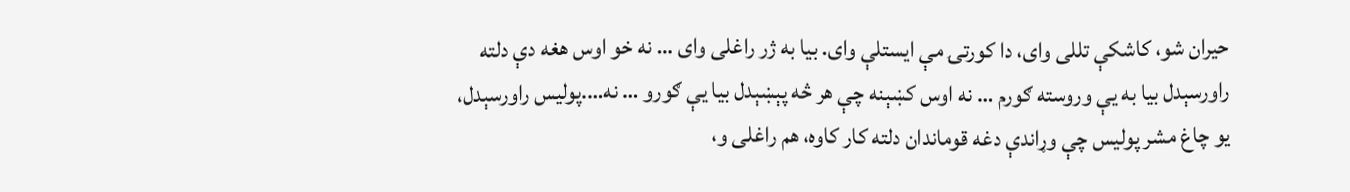حيران شو، کاشکې تللی وای، دا کورتۍ مې ايستلې وای. بيا به ژر راغلی وای … نه خو اوس هغه دې دلته راورسېدل بيا به يې وروسته ګورم … نه اوس کښېنه چې هر څه پېښېدل بيا يې ګورو … نه….پوليس راورسېدل، يو چاغ مشر پوليس چې وړاندې دغه قوماندان دلته کار کاوه، هم راغلی و،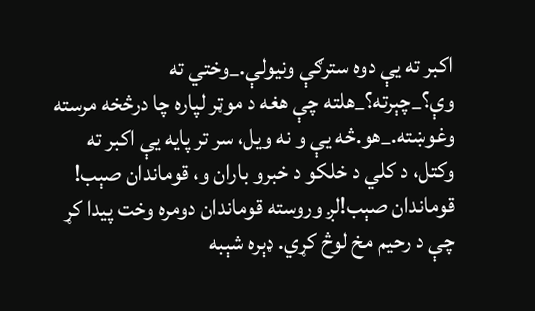اکبر ته يې دوه سترګې ونيولې._وختي ته وې؟_چېرته؟_هلته چې هغه د موټر لپاره چا درڅخه مرسته وغوښته._هو.څه يې و نه ويل، سر تر پايه يې اکبر ته وکتل، د کلي د خلکو د خبرو باران و، قوماندان صېب! قوماندان صېب!لږ وروسته قوماندان دومره وخت پيدا کړ چې د رحيم مخ لوڅ کړي. ډېره شېبه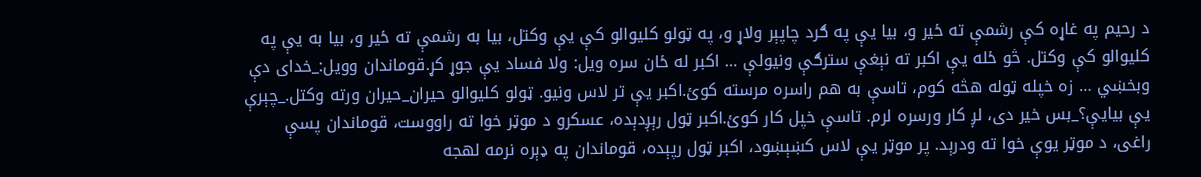د رحيم په غاړه کې رشمې ته ځير و، بيا يې په ګرد چاپېر ولاړ و، په ټولو کليوالو کې يې وکتل، بيا به رشمې ته ځير و، بيا به يې په کليوالو کې وکتل. څو ځله يې اکبر ته نېغې سترګې ونيولې … اکبر له ځان سره ويل: ولا فساد يې جوړ کړ.قوماندان وويل:_خدای دې وبخښي … زه خپله ټوله هڅه کوم، تاسې به هم راسره مرسته کوئ.اکبر يې تر لاس ونيو. ټولو کليوالو حيران_حيران ورته وکتل._چېرې يې بيايې؟_بس خير دی، لږ کار ورسره لرم. تاسې خپل کار کوئ.اکبر ټول رېږدېده، عسکرو د موټر خوا ته راووست، قوماندان پسې راغی، د موټر يوې خوا ته ودرېد. پر موټر يې لاس کښېښود، اکبر ټول رپېده، قوماندان په ډېره نرمه لهجه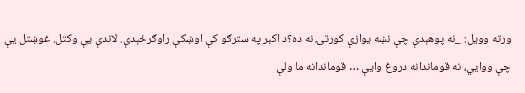ورته وويل: _نه پوهېدې چې نښه يوازې کورتۍ نه ده؟د اکبر په سترګو کې اوښکې راوګرځېدې. لاندې يې وکتل. غوښتل يې چې ووايي، نه قوماندانه دروغ وايې … قوماندانه ما ولې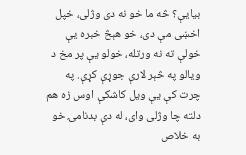بيايې؟ څه ما خو نه دی وژلی، خپل اخښی مې دی، خو هېڅ خبره يې خولې ته نه ورتله، خولو يې پر مخ د ويالو په څېر لارې جوړې کړې. په چرت کې يې ويل کاشکې اوس زه هم دلته چا وژلی وای، له دې بدنامۍ خو به خلاص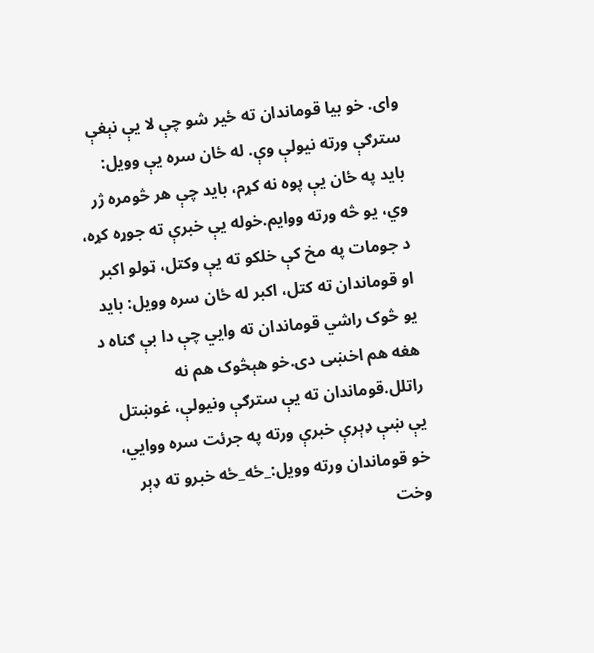وای. خو بيا قوماندان ته ځير شو چې لا يې نېغې سترګې ورته نيولې وې. له ځان سره يې وويل: بايد په ځان يې پوه نه کړم، بايد چې هر څومره ژر وي، يو څه ورته ووايم.خوله يې خبرې ته جوړه کړه، د جومات په مخ کې خلکو ته يې وکتل، ټولو اکبر او قوماندان ته کتل، اکبر له ځان سره وويل: بايد يو څوک راشي قوماندان ته وايي چې دا بې ګناه د هغه هم اخښی دی.خو هېڅوک هم نه راتلل.قوماندان ته يې سترګې ونيولې، غوښتل يې ښې ډېرې خبرې ورته په جرئت سره ووايي، خو قوماندان ورته وويل:_ځه_ځه خبرو ته ډېر وخت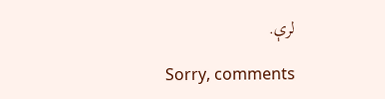لرې.

Sorry, comments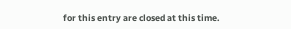for this entry are closed at this time.